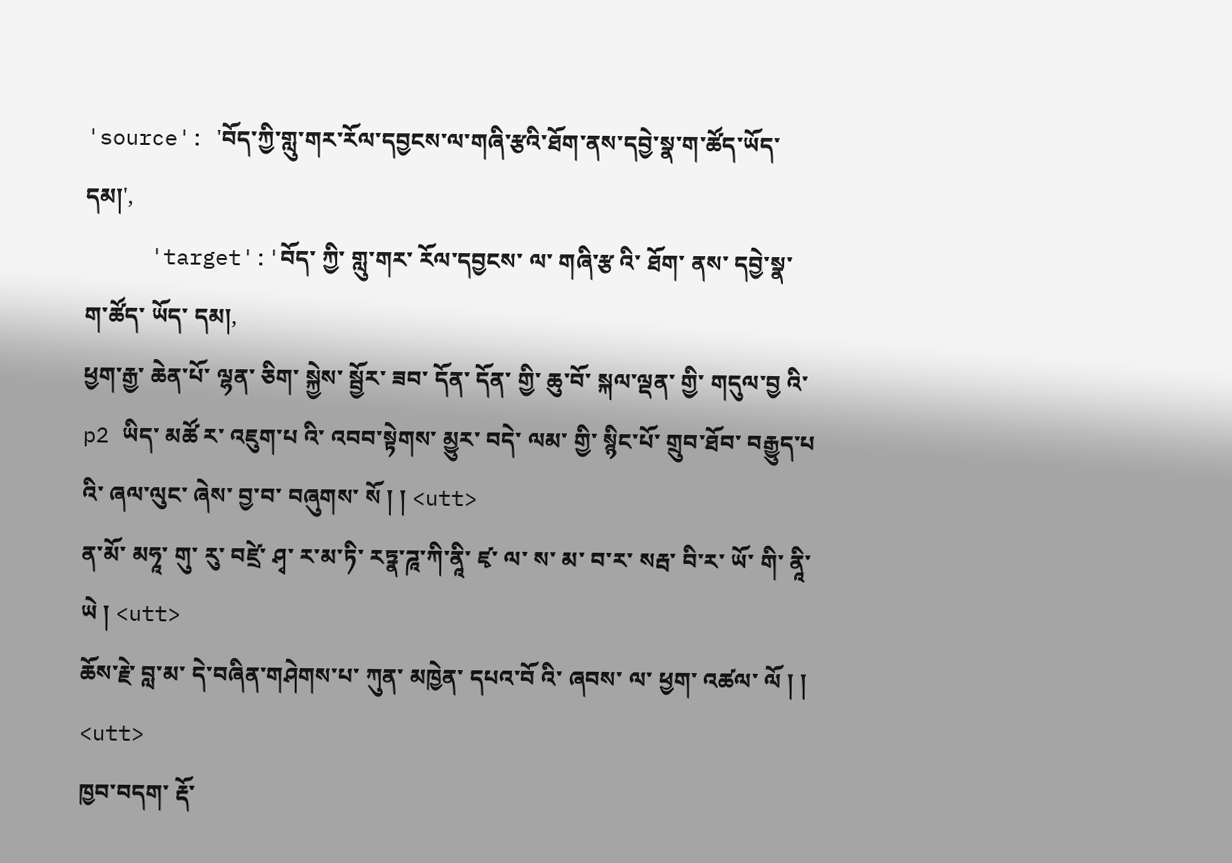'source': 'བོད་ཀྱི་གླུ་གར་རོལ་དབྱངས་ལ་གཞི་རྩའི་ཐོག་ནས་དབྱེ་སྣ་ག་ཚོད་ཡོད་དམ།',
     'target':'བོད་ ཀྱི་ གླུ་གར་ རོལ་དབྱངས་ ལ་ གཞི་རྩ འི་ ཐོག་ ནས་ དབྱེ་སྣ་ ག་ཚོད་ ཡོད་ དམ།,
ཕྱག་རྒྱ་ ཆེན་པོ་ ལྷན་ ཅིག་ སྐྱེས་ སྦྱོར་ ཟབ་ དོན་ དོན་ གྱི་ ཆུ་བོ་ སྐལ་ལྡན་ གྱི་ གདུལ་བྱ འི་ p2 ཡིད་ མཚོ ར་ འཇུག་པ འི་ འབབ་སྟེགས་ མྱུར་ བདེ་ ལམ་ གྱི་ སྙིང་པོ་ གྲུབ་ཐོབ་ བརྒྱུད་པ འི་ ཞལ་ལུང་ ཞེས་ བྱ་བ་ བཞུགས་ སོ ། ། <utt>
ན་མོ་ མཧཱ་ གུ་ རུ་ བཛྲེ་ ཤྭ་ ར་མ་ཏི་ རཏྣ་ཌཱ་ཀི་ནཱི་ ཛྭ་ ལ་ ས་ མ་ བ་ར་ སརྦ་ བི་ར་ ཡོ་ གི་ ནཱི་ ཡེ ། <utt>
ཆོས་རྗེ་ བླ་མ་ དེ་བཞིན་གཤེགས་པ་ ཀུན་ མཁྱེན་ དཔའ་བོ འི་ ཞབས་ ལ་ ཕྱག་ འཚལ་ ལོ ། ། <utt>
ཁྱབ་བདག་ རྡོ་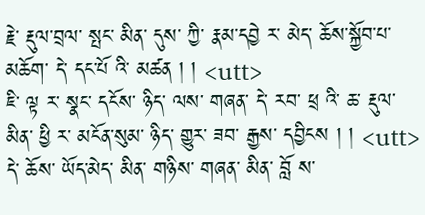རྗེ་ རྡུལ་བྲལ་ སྤང་ མིན་ དུས་ ཀྱི་ རྣམ་དབྱེ ར་ མེད་ ཆོས་སྐྱོབ་པ་ མཆོག་ དེ་ དང་པོ འི་ མཚན ། ། <utt>
ཇི་ ལྟ ར་ སྣང་ དངོས་ ཉིད་ ལས་ གཞན་ དེ་ རབ་ ཕྲ འི་ ཆ་ རྡུལ་ མིན་ ཕྱི ར་ མངོན་སུམ་ ཉིད་ གྱུར་ ཟབ་ རྒྱས་ དབྱིངས ། ། <utt>
དེ་ ཆོས་ ཡོད་མེད་ མིན་ གཉིས་ གཞན་ མིན་ བློ ས་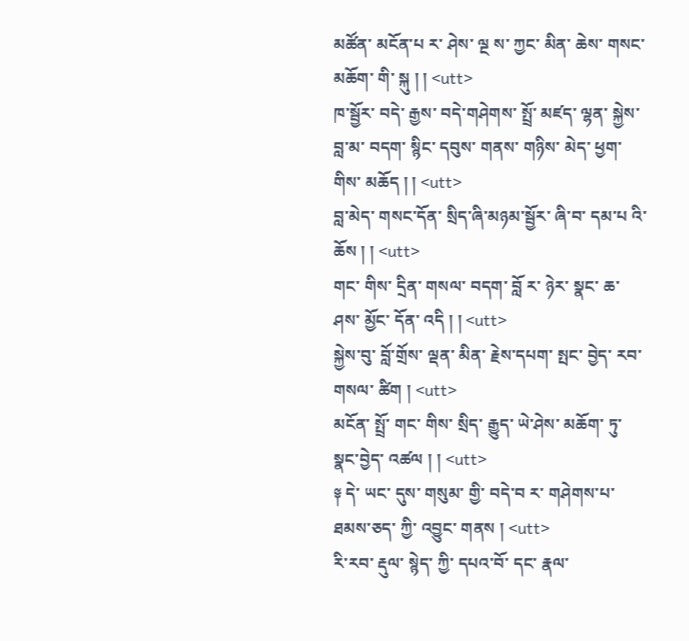མཚོན་ མངོན་པ ར་ ཤེས་ ལྔ ས་ ཀྱང་ མིན་ ཆེས་ གསང་ མཆོག་ གི་ སྐུ ། ། <utt>
ཁ་སྦྱོར་ བདེ་ རྒྱས་ བདེ་གཤེགས་ སྤྲོ་ མཛད་ ལྷན་ སྐྱེས་ བླ་མ་ བདག་ སྙིང་ དབུས་ གནས་ གཉིས་ མེད་ ཕྱག་ གིས་ མཆོད ། ། <utt>
བླ་མེད་ གསང་དོན་ སྲིད་ཞི་མཉམ་སྦྱོར་ ཞི་བ་ དམ་པ འི་ ཆོས ། ། <utt>
གང་ གིས་ དྲིན་ གསལ་ བདག་ བློ ར་ ཉེར་ སྣང་ ཆ་ ཤས་ མྱོང་ དོན་ འདི ། ། <utt>
སྐྱེས་བུ་ བློ་གྲོས་ ལྡན་ མིན་ རྗེས་དཔག་ སྤང་ བྱེད་ རབ་གསལ་ ཚིག ། <utt>
མངོན་ སྤྲོ་ གང་ གིས་ སྲིད་ རྒྱུད་ ཡེ་ཤེས་ མཆོག་ ཏུ་ སྣང་བྱེད་ འཚལ ། ། <utt>
༈ དེ་ ཡང་ དུས་ གསུམ་ གྱི་ བདེ་བ ར་ གཤེགས་པ་ ཐམས་ཅད་ ཀྱི་ འབྱུང་ གནས ། <utt>
རི་རབ་ རྡུལ་ སྙེད་ ཀྱི་ དཔའ་བོ་ དང་ རྣལ་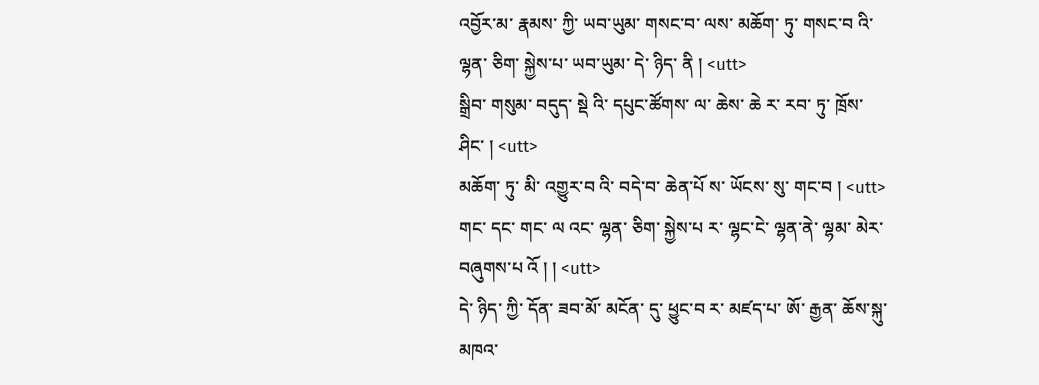འབྱོར་མ་ རྣམས་ ཀྱི་ ཡབ་ཡུམ་ གསང་བ་ ལས་ མཆོག་ ཏུ་ གསང་བ འི་ ལྷན་ ཅིག་ སྐྱེས་པ་ ཡབ་ཡུམ་ དེ་ ཉིད་ ནི ། <utt>
སྒྲིབ་ གསུམ་ བདུད་ སྡེ འི་ དཔུང་ཚོགས་ ལ་ ཆེས་ ཆེ ར་ རབ་ ཏུ་ ཁྲོས་ ཤིང་ ། <utt>
མཆོག་ ཏུ་ མི་ འགྱུར་བ འི་ བདེ་བ་ ཆེན་པོ ས་ ཡོངས་ སུ་ གང་བ ། <utt>
གང་ དང་ གང་ ལ འང་ ལྷན་ ཅིག་ སྐྱེས་པ ར་ ལྷང་ངེ་ ལྷན་ནེ་ ལྷམ་ མེར་ བཞུགས་པ འོ ། ། <utt>
དེ་ ཉིད་ ཀྱི་ དོན་ ཟབ་མོ་ མངོན་ དུ་ ཕྱུང་བ ར་ མཛད་པ་ ཨོ་ རྒྱན་ ཆོས་སྐུ་ མཁའ་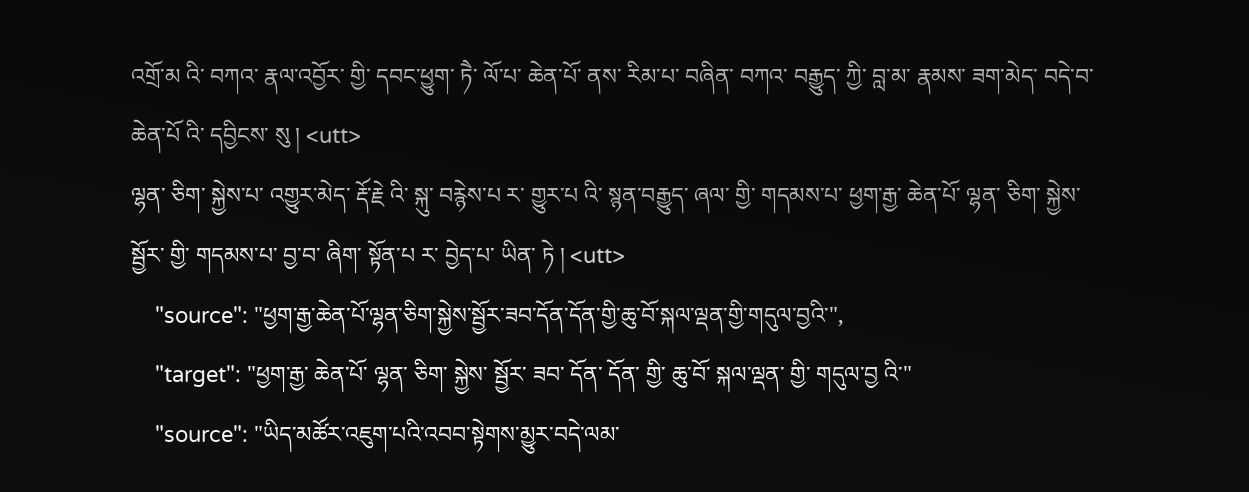འགྲོ་མ འི་ བཀའ་ རྣལ་འབྱོར་ གྱི་ དབང་ཕྱུག་ ཏཻ་ ལོ་པ་ ཆེན་པོ་ ནས་ རིམ་པ་ བཞིན་ བཀའ་ བརྒྱུད་ ཀྱི་ བླ་མ་ རྣམས་ ཟག་མེད་ བདེ་བ་ ཆེན་པོ འི་ དབྱིངས་ སུ ། <utt>
ལྷན་ ཅིག་ སྐྱེས་པ་ འགྱུར་མེད་ རྡོ་རྗེ འི་ སྐུ་ བརྙེས་པ ར་ གྱུར་པ འི་ སྙན་བརྒྱུད་ ཞལ་ གྱི་ གདམས་པ་ ཕྱག་རྒྱ་ ཆེན་པོ་ ལྷན་ ཅིག་ སྐྱེས་ སྦྱོར་ གྱི་ གདམས་པ་ བྱ་བ་ ཞིག་ སྟོན་པ ར་ བྱེད་པ་ ཡིན་ ཏེ ། <utt>
    "source": "ཕྱག་རྒྱ་ཆེན་པོ་ལྷན་ཅིག་སྐྱེས་སྦྱོར་ཟབ་དོན་དོན་གྱི་ཆུ་བོ་སྐལ་ལྡན་གྱི་གདུལ་བྱའི་",
    "target": "ཕྱག་རྒྱ་ ཆེན་པོ་ ལྷན་ ཅིག་ སྐྱེས་ སྦྱོར་ ཟབ་ དོན་ དོན་ གྱི་ ཆུ་བོ་ སྐལ་ལྡན་ གྱི་ གདུལ་བྱ འི་"
    "source": "ཡིད་མཚོར་འཇུག་པའི་འབབ་སྟེགས་མྱུར་བདེ་ལམ་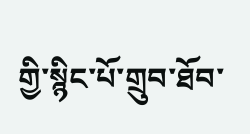གྱི་སྙིང་པོ་གྲུབ་ཐོབ་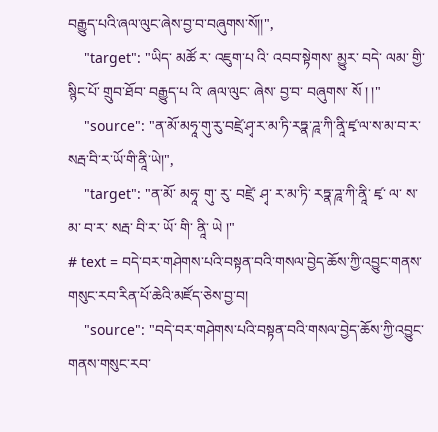བརྒྱུད་པའི་ཞལ་ལུང་ཞེས་བྱ་བ་བཞུགས་སོ།།",
    "target": "ཡིད་ མཚོ ར་ འཇུག་པ འི་ འབབ་སྟེགས་ མྱུར་ བདེ་ ལམ་ གྱི་ སྙིང་པོ་ གྲུབ་ཐོབ་ བརྒྱུད་པ འི་ ཞལ་ལུང་ ཞེས་ བྱ་བ་ བཞུགས་ སོ ། །"
    "source": "ན་མོ་མཧཱ་གུ་རུ་བཛྲེ་ཤྭ་ར་མ་ཏི་རཏྣ་ཌཱ་ཀི་ནཱི་ཛྭ་ལ་ས་མ་བ་ར་སརྦ་བི་ར་ཡོ་གི་ནཱི་ཡེ།",
    "target": "ན་མོ་ མཧཱ་ གུ་ རུ་ བཛྲེ་ ཤྭ་ ར་མ་ཏི་ རཏྣ་ཌཱ་ཀི་ནཱི་ ཛྭ་ ལ་ ས་ མ་ བ་ར་ སརྦ་ བི་ར་ ཡོ་ གི་ ནཱི་ ཡེ །"
# text = བདེ་བར་གཤེགས་པའི་བསྟན་བའི་གསལ་བྱེད་ཆོས་ཀྱི་འབྱུང་གནས་གསུང་རབ་རིན་པོ་ཆེའི་མཛོད་ཅེས་བྱ་བ།
    "source": "བདེ་བར་གཤེགས་པའི་བསྟན་བའི་གསལ་བྱེད་ཆོས་ཀྱི་འབྱུང་གནས་གསུང་རབ་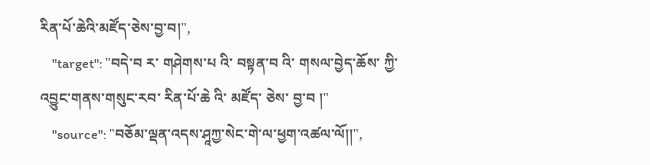རིན་པོ་ཆེའི་མཛོད་ཅེས་བྱ་བ།",
    "target": "བདེ་བ ར་ གཤེགས་པ འི་ བསྟན་བ འི་ གསལ་བྱེད་ཆོས་ ཀྱི་ འབྱུང་གནས་གསུང་རབ་ རིན་པོ་ཆེ འི་ མཛོད་ ཅེས་ བྱ་བ །"
    "source": "བཅོམ་ལྡན་འདས་ཤཱཀྱ་སེང་གེ་ལ་ཕྱག་འཚལ་ལོ།།",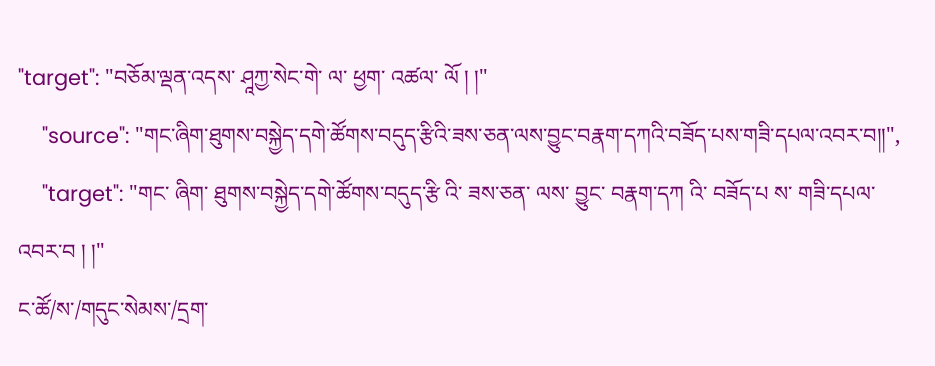"target": "བཅོམ་ལྡན་འདས་ ཤཱཀྱ་སེང་གེ་ ལ་ ཕྱག་ འཚལ་ ལོ ། །"
    "source": "གང་ཞིག་ཐུགས་བསྐྱེད་དགེ་ཚོགས་བདུད་རྩིའི་ཟས་ཅན་ལས་བྱུང་བརྣག་དཀའི་བཟོད་པས་གཟི་དཔལ་འབར་བ།།",
    "target": "གང་ ཞིག་ ཐུགས་བསྐྱེད་དགེ་ཚོགས་བདུད་རྩི འི་ ཟས་ཅན་ ལས་ བྱུང་ བརྣག་དཀ འི་ བཟོད་པ ས་ གཟི་དཔལ་ འབར་བ ། །"
ང་ཚོ/ས་/གདུང་སེམས་/དྲག་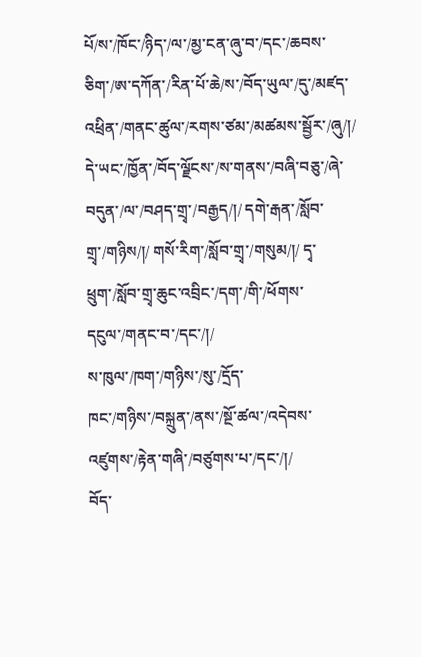པོ/ས་/ཁོང་/ཉིད་/ལ་/མྱ་ངན་ཞུ་བ་/དང་/ཆབས་ཅིག་/ཨ་དཀོན་/རིན་པོ་ཆེ/ས་/བོད་ཡུལ་/དུ་/མཛད་འཕྲིན་/གནང་ཚུལ་/རགས་ཙམ་/མཚམས་སྦྱོར་/ཞུ/།/
དེ་ཡང་/ཁྱོན་/བོད་ལྗོངས་/ས་གནས་/བཞི་བཅུ་/ཞེ་བདུན་/ལ་/བཤད་གྲྭ་/བརྒྱད/།/ དགེ་རྒན་/སློབ་གྲྭ་/གཉིས/།/ གསོ་རིག་/སློབ་གྲྭ་/གསུམ/།/ དྭ་ཕྲུག་/སློབ་གྲྭ་ཆུང་འབྲིང་/དག་/གི་/ཕོགས་དངུལ་/གནང་བ་/དང་/།/
ས་ཁུལ་/ཁག་/གཉིས་/སུ་/དྲོད་ཁང་/གཉིས་/བསྐྲུན་/ནས་/སྔོ་ཚལ་/འདེབས་འཛུགས་/རྟེན་གཞི་/བཙུགས་པ་/དང་/།/
བོད་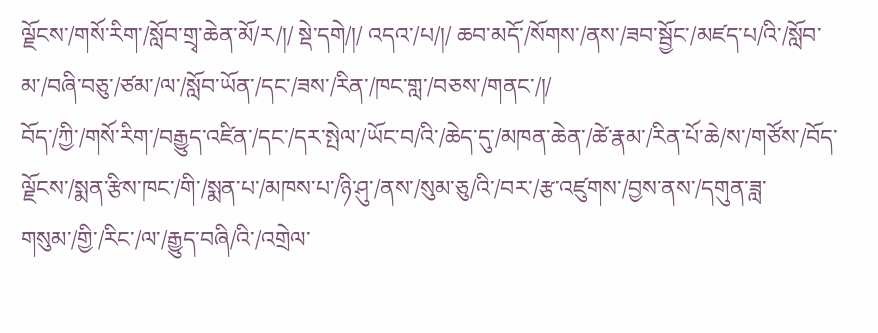ལྗོངས་/གསོ་རིག་/སློབ་གྲྭ་ཆེན་མོ/ར/།/ སྡེ་དགེ/།/ འདའ་/པ/།/ ཆབ་མདོ་/སོགས་/ནས་/ཟབ་སྦྱོང་/མཛད་པ/འི་/སློབ་མ་/བཞི་བཅུ་/ཙམ་/ལ་/སློབ་ཡོན་/དང་/ཟས་/རིན་/ཁང་གླ་/བཅས་/གནང་/།/
བོད་/ཀྱི་/གསོ་རིག་/བརྒྱུད་འཛིན་/དང་/དར་སྤེལ་/ཡོང་བ/འི་/ཆེད་དུ་/མཁན་ཆེན་/ཚེ་རྣམ་/རིན་པོ་ཆེ/ས་/གཙོས་/བོད་ལྗོངས་/སྨན་རྩིས་ཁང་/གི་/སྨན་པ་/མཁས་པ་/ཉི་ཤུ་/ནས་/སུམ་ཅུ/འི་/བར་/རྩ་འཛུགས་/བྱས་ནས་/དགུན་ཟླ་གསུམ་/གྱི་/རིང་/ལ་/རྒྱུད་བཞི/འི་/འགྲེལ་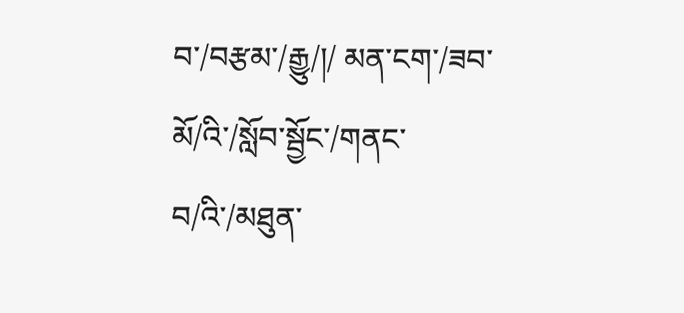བ་/བརྩམ་/རྒྱུ/།/ མན་ངག་/ཟབ་མོ/འི་/སློབ་སྦྱོང་/གནང་བ/འི་/མཐུན་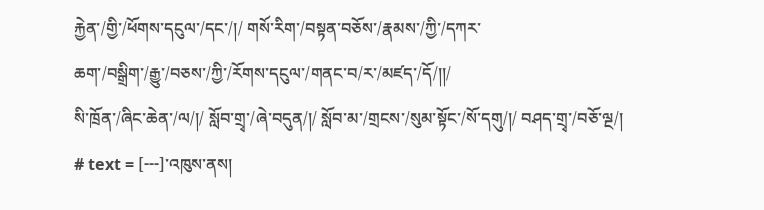རྐྱེན་/གྱི་/ཕོགས་དངུལ་/དང་/།/ གསོ་རིག་/བསྟན་བཅོས་/རྣམས་/ཀྱི་/དཀར་ཆག་/བསྒྲིག་/རྒྱུ་/བཅས་/ཀྱི་/རོགས་དངུལ་/གནང་བ/ར་/མཛད་/དོ/།།/
སི་ཁྲོན་/ཞིང་ཆེན་/ལ/།/ སློབ་གྲྭ་/ཞེ་བདུན/།/ སློབ་མ་/གྲངས་/སུམ་སྟོང་/སོ་དགུ/།/ བཤད་གྲྭ་/བཅོ་ལྔ/།
# text = [---]་འཁུས་ནས།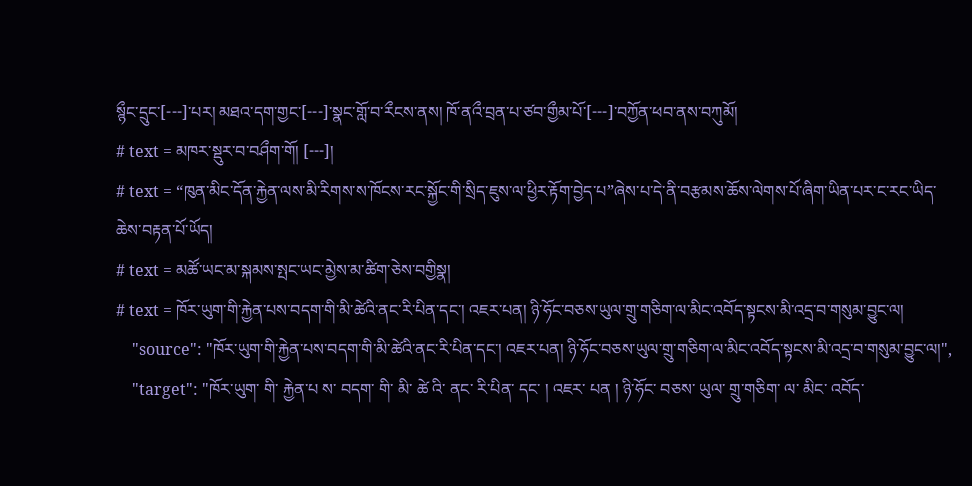སྙྀང་དྲུང་[---]་པར། མཐའ་དག་གྱང་[---]་སྣང་གློ་བ་རྀངས་ནས། ཁོ་ནའྀ་བྲན་པ་ཙབ་གྱྀམ་པོ་[---]་བཀྱོན་ཕབ་ནས་བཀུམོ།
# text = མཁར་སྡུར་བ་བཤྀག་གོ། [---]།
# text = “ཁུན་མིང་དོན་རྐྱེན་ལས་མི་རིགས་ས་ཁོངས་རང་སྐྱོང་གི་སྲིད་ཇུས་ལ་ཕྱིར་རྟོག་བྱེད་པ”ཞེས་པ་དེ་ནི་བརྩམས་ཆོས་ལེགས་པོ་ཞིག་ཡིན་པར་ང་རང་ཡིད་ཆེས་བརྟན་པོ་ཡོད།
# text = མཚོ་ཡང་མ་སྐམས་སྤང་ཡང་མྱེས་མ་ཚིག་ཅེས་བགྱིསྣ།
# text = ཁོར་ཡུག་གི་རྐྱེན་པས་བདག་གི་མི་ཚེའི་ནང་རི་པིན་དང་། འཇར་པན། ཉི་ཧོང་བཅས་ཡུལ་གྲུ་གཅིག་ལ་མིང་འབོད་སྟངས་མི་འདྲ་བ་གསུམ་བྱུང་ལ།
    "source": "ཁོར་ཡུག་གི་རྐྱེན་པས་བདག་གི་མི་ཚེའི་ནང་རི་པིན་དང་། འཇར་པན། ཉི་ཧོང་བཅས་ཡུལ་གྲུ་གཅིག་ལ་མིང་འབོད་སྟངས་མི་འདྲ་བ་གསུམ་བྱུང་ལ།",
    "target": "ཁོར་ཡུག་ གི་ རྐྱེན་པ ས་ བདག་ གི་ མི་ ཚེ འི་ ནང་ རི་པིན་ དང་ ། འཇར་ པན ། ཉི་ཧོང་ བཅས་ ཡུལ་ གྲུ་གཅིག་ ལ་ མིང་ འབོད་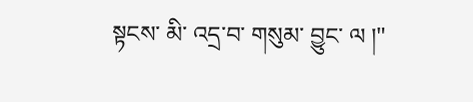སྟངས་ མི་ འདྲ་བ་ གསུམ་ བྱུང་ ལ །"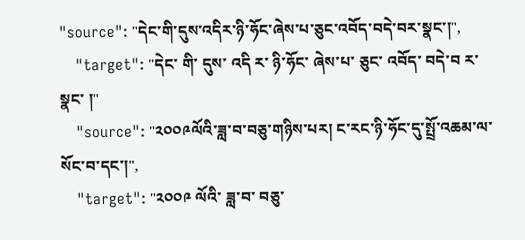"source": "དེང་གི་དུས་འདིར་ཉི་ཧོང་ཞེས་པ་ཅུང་འབོད་བདེ་བར་སྣང་།",
    "target": "དེང་ གི་ དུས་ འདི ར་ ཉི་ཧོང་ ཞེས་པ་ ཅུང་ འབོད་ བདེ་བ ར་ སྣང་ །"
    "source": "༢༠༠༩ལོའི་ཟླ་བ་བཅུ་གཉིས་པར། ང་རང་ཉི་ཧོང་དུ་སྤྲོ་འཆམ་ལ་སོང་བ་དང་།",
    "target": "༢༠༠༩ ལོའི་ ཟླ་བ་ བཅུ་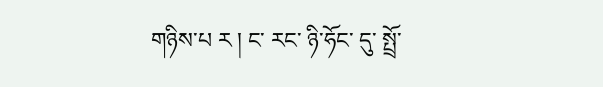གཉིས་པ ར ། ང་ རང་ ཉི་ཧོང་ དུ་ སྤྲོ་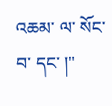འཆམ་ ལ་ སོང་བ་ དང་ །"